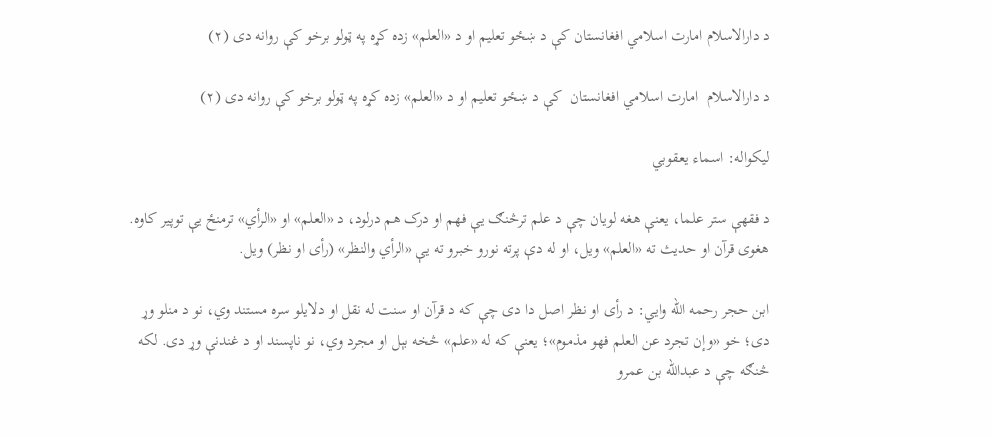د دارالاسلام امارت اسلامي افغانستان کې د ښځو تعلیم او د «العلم» زده کړه په ټولو برخو کې روانه دی (۲)

د دارالاسلام  امارت اسلامي افغانستان  کې د ښځو تعلیم او د «العلم» زده کړه په ټولو برخو کې روانه دی (۲)

لیکواله: اسماء یعقوبي

د فقهې ستر علما، یعنې هغه لویان چې د علم ترڅنګ یې فهم او درک هم درلود، د «العلم» او «الرأي» ترمنځ یې توپیر کاوه. هغوی قرآن او حدیث ته «العلم» ویل، او له دې پرته نورو خبرو ته یې «الرأي والنظر» (رأی او نظر) ویل.

ابن حجر رحمه الله وایي: د رأی او نظر اصل دا دی چې که د قرآن او سنت له نقل او دلایلو سره مستند وي، نو د منلو وړ دی؛ خو «وإن تجرد عن العلم فهو مذموم»؛ یعنې که له «علم» څخه بېل او مجرد وي، نو ناپسند او د غندنې وړ دی. لکه څنګه چې د عبدالله بن عمرو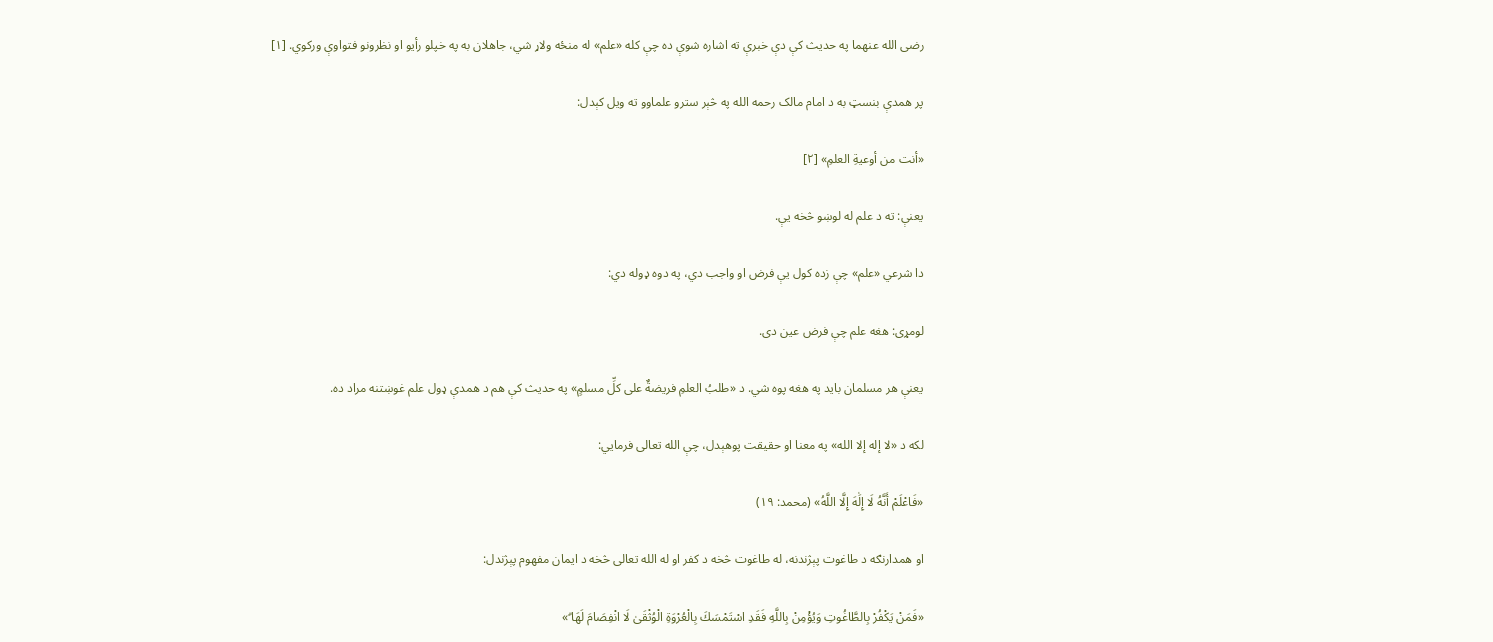رضی الله عنهما په حدیث کې دې خبرې ته اشاره شوې ده چې کله «علم» له منځه ولاړ شي، جاهلان به په خپلو رأیو او نظرونو فتواوې ورکوي. [۱]

پر همدې بنسټ به د امام مالک رحمه الله په څېر سترو علماوو ته ویل کېدل:

«أنت من أوعيةِ العلمِ» [۲]

یعنې: ته د علم له لوښو څخه یې.

دا شرعي «علم» چې زده کول یې فرض او واجب دي، په دوه ډوله دي:

لومړی: هغه علم چې فرض عین دی.

یعنې هر مسلمان باید په هغه پوه شي. د «طلبُ العلمِ فريضةٌ على كلِّ مسلمٍ» په حدیث کې هم د همدې ډول علم غوښتنه مراد ده.

لکه د «لا إله إلا الله» په معنا او حقیقت پوهېدل، چې الله تعالی فرمایي:

«فَاعْلَمْ أَنَّهُ لَا إِلَٰهَ إِلَّا اللَّهُ» (محمد: ۱۹)

او همدارنګه د طاغوت پېژندنه، له طاغوت څخه د کفر او له الله تعالی څخه د ایمان مفهوم پېژندل:

«فَمَنْ يَكْفُرْ بِالطَّاغُوتِ وَيُؤْمِنْ بِاللَّهِ فَقَدِ اسْتَمْسَكَ بِالْعُرْوَةِ الْوُثْقَىٰ لَا انْفِصَامَ لَهَا ۗ»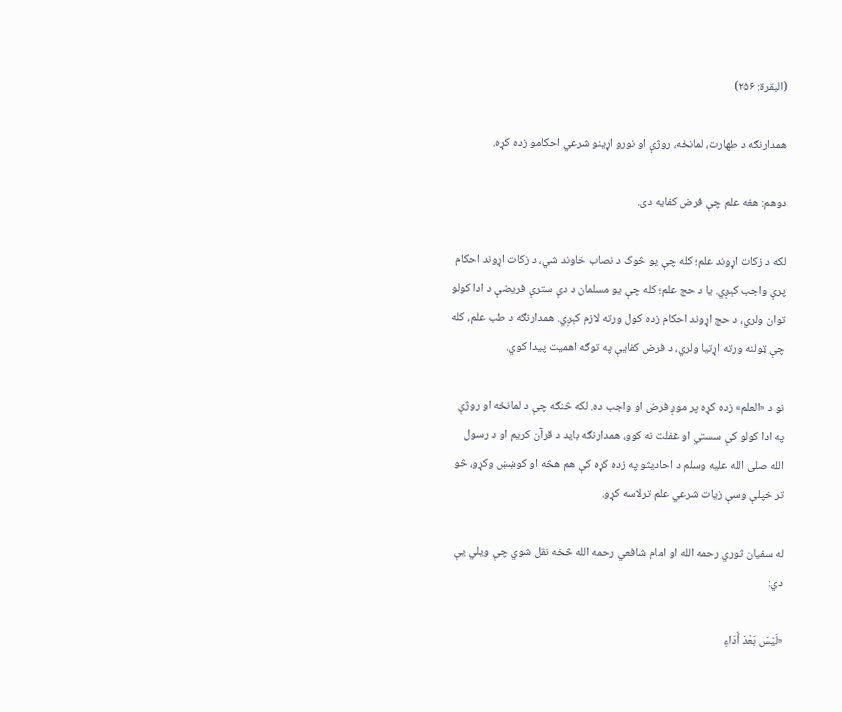(البقرة: ۲۵۶)

همدارنګه د طهارت، لمانځه، روژې او نورو اړینو شرعي احکامو زده کړه.

دوهم: هغه علم چې فرض کفایه دی.

لکه د زکات اړوند علم؛ کله چې یو څوک د نصاب خاوند شي، د زکات اړوند احکام پرې واجب کېږي. یا د حج علم؛ کله چې یو مسلمان د دې سترې فریضې د ادا کولو توان ولري، د حج اړوند احکام زده کول ورته لازم کېږي. همدارنګه د طب علم، کله چې ټولنه ورته اړتیا ولري، د فرض کفایې په توګه اهمیت پیدا کوي.

نو د «العلم» زده کړه پر موږ فرض او واجب ده. لکه څنګه چې د لمانځه او روژې په ادا کولو کې سستي او غفلت نه کوو، همدارنګه باید د قرآن کریم او د رسول الله صلی الله علیه وسلم د احادیثو په زده کړه کې هم هڅه او کوښښ وکړو، څو تر خپلې وسې زیات شرعي علم ترلاسه کړو.

له سفیان ثوري رحمه الله او امام شافعي رحمه الله څخه نقل شوي چې ویلي یې دي:

«لَيْسَ بَعْدَ أَدَاءِ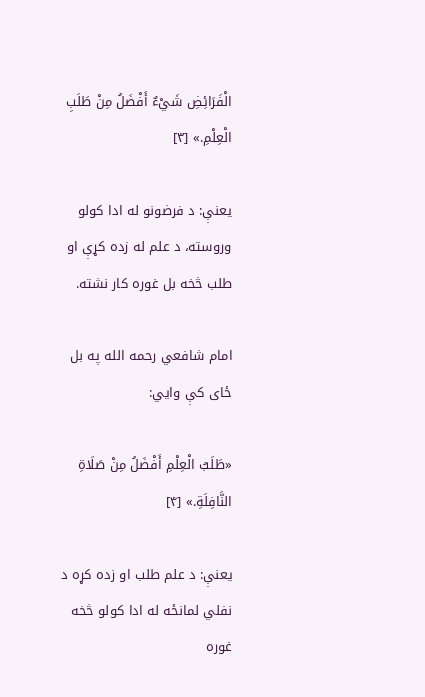الْفَرَائِضِ شَيْءٌ أَفْضَلُ مِنْ طَلَبِ الْعِلْمِ.» [۳]

یعنې: د فرضونو له ادا کولو وروسته، د علم له زده کړې او طلب څخه بل غوره کار نشته.

امام شافعي رحمه الله په بل ځای کې وایي:

«طَلَبُ الْعِلْمِ أَفْضَلُ مِنْ صَلَاةِ النَّافِلَةِ.» [۴]

یعنې: د علم طلب او زده کړه د نفلي لمانځه له ادا کولو څخه غوره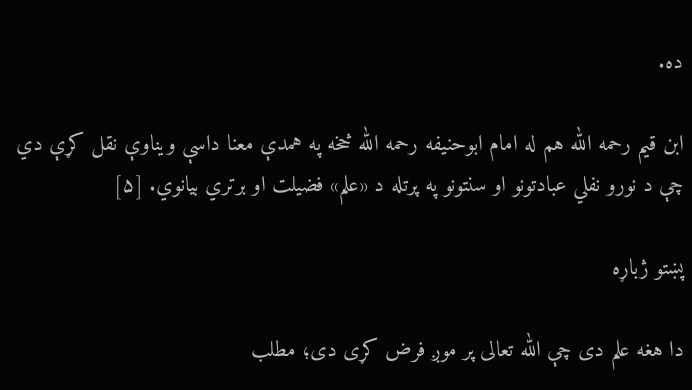ده.

ابن قیم رحمه الله هم له امام ابوحنیفه رحمه الله څخه په همدې معنا داسې ویناوې نقل کړې دي چې د نورو نفلي عبادتونو او سنتونو په پرتله د «علم» فضیلت او برتري بیانوي. [۵]

پښتو ژباړه

دا هغه علم دی چې الله تعالی پر موږ فرض کړی دی؛ مطلب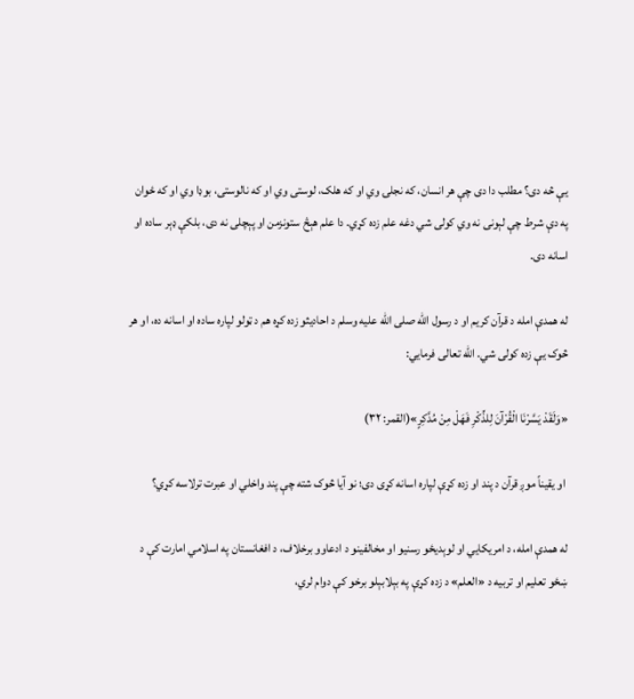یې څه دی؟ مطلب دا دی چې هر انسان، که نجلۍ وي او که هلک، لوستی وي او که نالوستی، بوډا وي او که ځوان په دې شرط چې لېونی نه وي کولی شي دغه علم زده کړي. دا علم هېڅ ستونزمن او پېچلی نه دی، بلکې ډېر ساده او اسانه دی.

له همدې امله د قرآن کریم او د رسول الله صلی الله علیه وسلم د احادیثو زده کړه هم د ټولو لپاره ساده او اسانه ده، او هر څوک یې زده کولی شي. الله تعالی فرمایي:

«وَلَقَدْ يَسَّرْنَا الْقُرْآنَ لِلذِّكْرِ فَهَلْ مِنْ مُدَّكِرٍ»(القمر: ۳۲)

 او یقیناً موږ قرآن د پند او زده کړې لپاره اسانه کړی دی؛ نو آیا څوک شته چې پند واخلي او عبرت ترلاسه کړي؟

له همدې امله، د امریکايي او لوېدیځو رسنیو او مخالفینو د ادعاوو برخلاف، د افغانستان په اسلامي امارت کې د ښځو تعلیم او تربیه د «العلم» د زده کړې په بېلابېلو برخو کې دوام لري،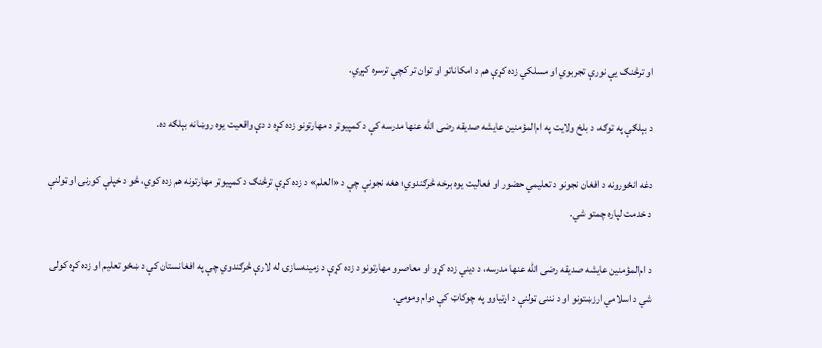او ترڅنګ یې نورې تجربوي او مسلکي زده کړې هم د امکاناتو او توان تر کچې ترسره کېږي.

د بېلګې په توګه، د بلخ ولایت په ام‌المؤمنین عایشه صدیقه رضی الله عنها مدرسه کې د کمپیوټر د مهارتونو زده کړه د دې واقعیت یوه روښانه بېلګه ده.

دغه انځورونه د افغان نجونو د تعلیمي حضور او فعالیت یوه برخه څرګندوي؛ هغه نجونې چې د «العلم» د زده کړې ترڅنګ د کمپیوټر مهارتونه هم زده کوي، څو د خپلې کورنۍ او ټولنې د خدمت لپاره چمتو شي.

د ام‌المؤمنین عایشه صدیقه رضی الله عنها مدرسه، د دیني زده کړو او معاصرو مهارتونو د زده کړې د زمینه‌سازۍ له لارې څرګندوي چې په افغانستان کې د ښځو تعلیم او زده کړه کولی شي د اسلامي ارزښتونو او د نننۍ ټولنې د اړتیاوو په چوکاټ کې دوام ومومي.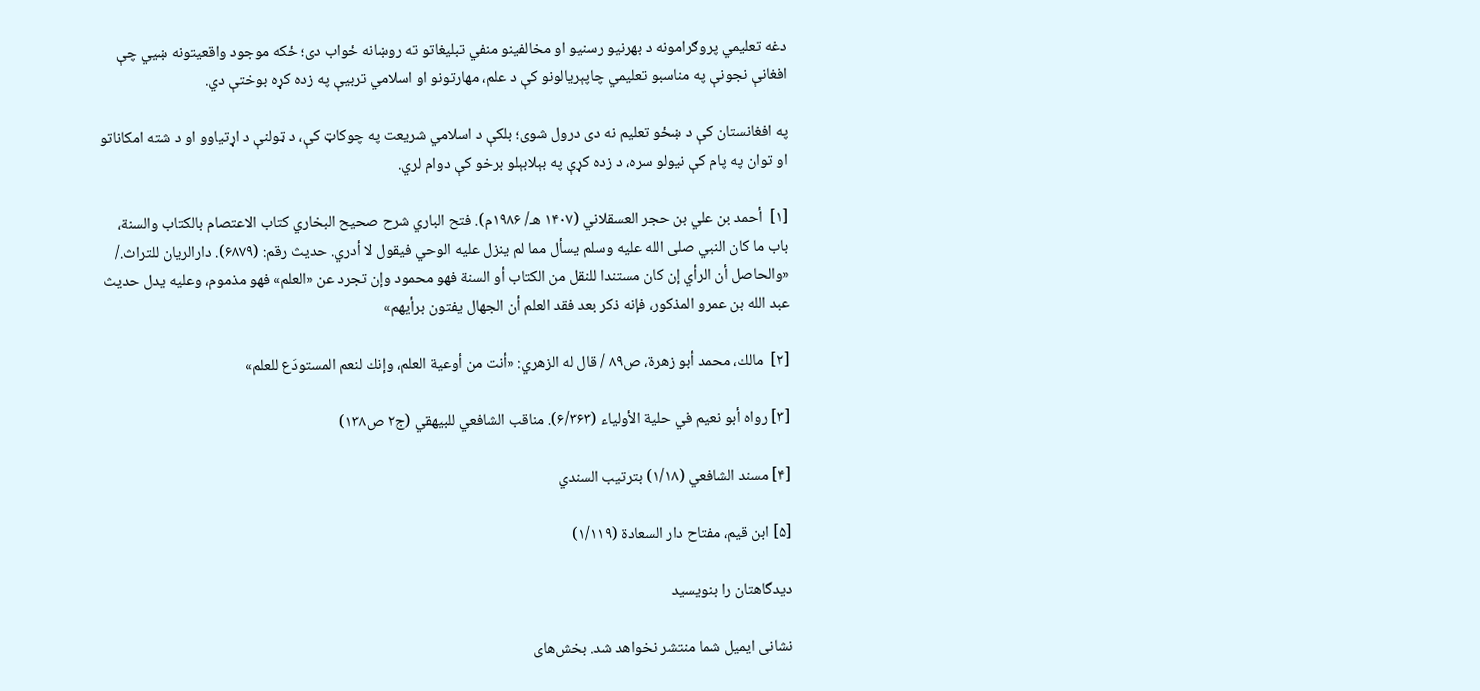دغه تعلیمي پروګرامونه د بهرنیو رسنیو او مخالفینو منفي تبلیغاتو ته روښانه ځواب دی؛ ځکه موجود واقعیتونه ښيي چې افغانې نجونې په مناسبو تعلیمي چاپېریالونو کې د علم، مهارتونو او اسلامي تربیې په زده کړه بوختې دي.

په افغانستان کې د ښځو تعلیم نه دی درول شوی؛ بلکې د اسلامي شریعت په چوکاټ کې، د ټولنې د اړتیاوو او د شته امکاناتو او توان په پام کې نیولو سره، د زده کړې په بېلابېلو برخو کې دوام لري.

[۱]  أحمد بن علي بن حجر العسقلاني (۱۴۰۷ هـ/ ۱۹۸۶م). فتح الباري شرح صحيح البخاري كتاب الاعتصام بالكتاب والسنة، باب ما كان النبي صلى الله عليه وسلم يسأل مما لم ينزل عليه الوحي فيقول لا أدري. حديث رقم: (۶۸۷۹). دارالريان للتراث./ «والحاصل أن الرأي إن كان مستندا للنقل من الكتاب أو السنة فهو محمود وإن تجرد عن «العلم» فهو مذموم، وعليه يدل حديث عبد الله بن عمرو المذكور، فإنه ذكر بعد فقد العلم أن الجهال يفتون برأيهم»

[۲]  مالك، محمد أبو زهرة، ص۸۹ / قال له الزهري: «أنت من أوعية العلم، وإنك لنعم المستودَع للعلم»

[۳] رواه أبو نعيم في حلية الأولياء (۶/۳۶۳). مناقب الشافعي للبيهقي (ج٢ ص١٣٨)

[۴] مسند الشافعي (۱/۱۸) بترتيب السندي

[۵] ابن قیم، مفتاح دار السعادة (۱/۱۱۹)

دیدگاهتان را بنویسید

نشانی ایمیل شما منتشر نخواهد شد. بخش‌های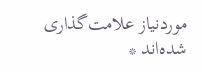موردنیاز علامت‌گذاری شده‌اند *